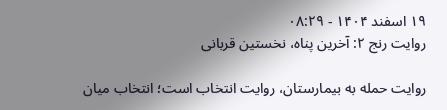۱۹ اسفند ۱۴۰۴ - ۰۸:۲۹
روایت رنج ۲: آخرین پناه، نخستین قربانی

روایت حمله به بیمارستان، روایت انتخاب است؛ انتخاب میان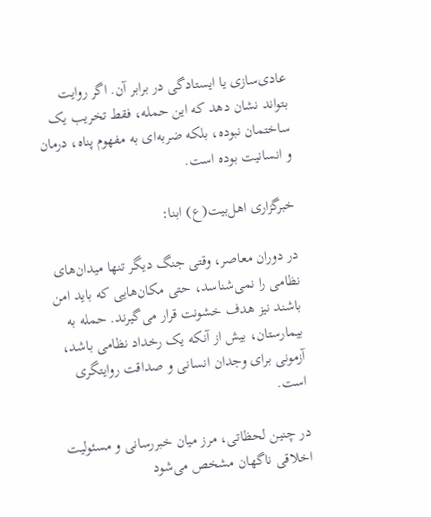عادی‌سازی یا ایستادگی در برابر آن. اگر روایت بتواند نشان دهد که این حمله، فقط تخریب یک ساختمان نبوده، بلکه ضربه‌ای به مفهوم پناه، درمان و انسانیت بوده است.

خبرگزاری اهل‌بیت(ع) ابنا:

در دوران معاصر، وقتی جنگ دیگر تنها میدان‌های نظامی را نمی‌شناسد، حتی مکان‌هایی که باید امن باشند نیز هدف خشونت قرار می‌گیرند. حمله به بیمارستان، بیش از آنکه یک رخداد نظامی باشد، آزمونی برای وجدان انسانی و صداقت روایتگری است.

در چنین لحظاتی، مرز میان خبررسانی و مسئولیت اخلاقی ناگهان مشخص می‌شود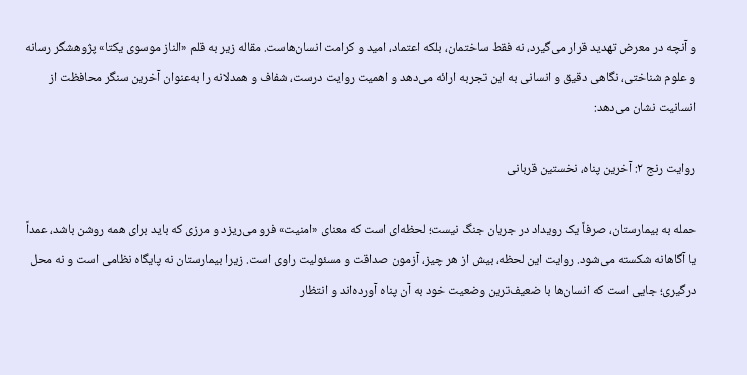و آنچه در معرض تهدید قرار می‌گیرد، نه فقط ساختمان، بلکه اعتماد، امید و کرامت انسان‌هاست. مقاله زیر به قلم «الناز موسوی یکتا» پژوهشگر رسانه و علوم شناختی، نگاهی دقیق و انسانی به این تجربه ارائه می‌دهد و اهمیت روایت درست، شفاف و همدلانه را به‌عنوان آخرین سنگر محافظت از انسانیت نشان می‌دهد:

روایت رنج ۲: آخرین پناه، نخستین قربانی

حمله به بیمارستان، صرفاً یک رویداد در جریان جنگ نیست؛ لحظه‌ای است که معنای «امنیت» فرو می‌ریزد و مرزی که باید برای همه روشن باشد، عمداً یا آگاهانه شکسته می‌شود. روایت این لحظه، بیش از هر چیز، آزمون صداقت و مسئولیت راوی است. زیرا بیمارستان نه پایگاه نظامی است و نه محل درگیری؛ جایی است که انسان‌ها با ضعیف‌ترین وضعیت خود به آن پناه آورده‌اند و انتظار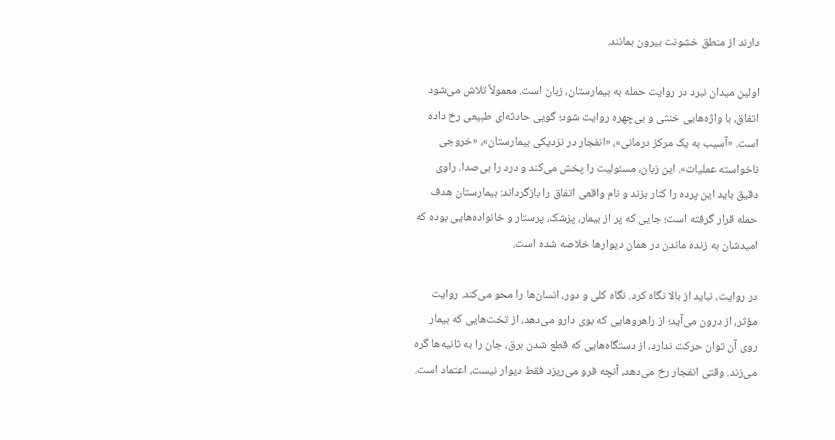دارند از منطق خشونت بیرون بمانند.

اولین میدان نبرد در روایت حمله به بیمارستان، زبان است. معمولاً تلاش می‌شود اتفاق، با واژه‌هایی خنثی و بی‌چهره روایت شود؛ گویی حادثه‌ای طبیعی رخ داده است. «آسیب به یک مرکز درمانی»، «انفجار در نزدیکی بیمارستان»، «خروجی ناخواسته عملیات». این زبان، مسئولیت را پخش می‌کند و درد را بی‌صدا. راوی دقیق باید این پرده را کنار بزند و نام واقعی اتفاق را بازگرداند: بیمارستان هدف حمله قرار گرفته است؛ جایی که پر از بیمار، پزشک، پرستار و خانواده‌هایی بوده که امیدشان به زنده ماندن در همان دیوارها خلاصه ‌شده است.

در روایت، نباید از بالا نگاه کرد. نگاه کلی و دور، انسان‌ها را محو می‌کند. روایت مؤثر، از درون می‌آید؛ از راهروهایی که بوی دارو می‌دهد، از تخت‌هایی که بیمار روی آن توان حرکت ندارد، از دستگاه‌هایی که قطع شدن برق، جان را به ثانیه‌ها گره می‌زند. وقتی انفجار رخ می‌دهد، آنچه فرو می‌ریزد فقط دیوار نیست، اعتماد است.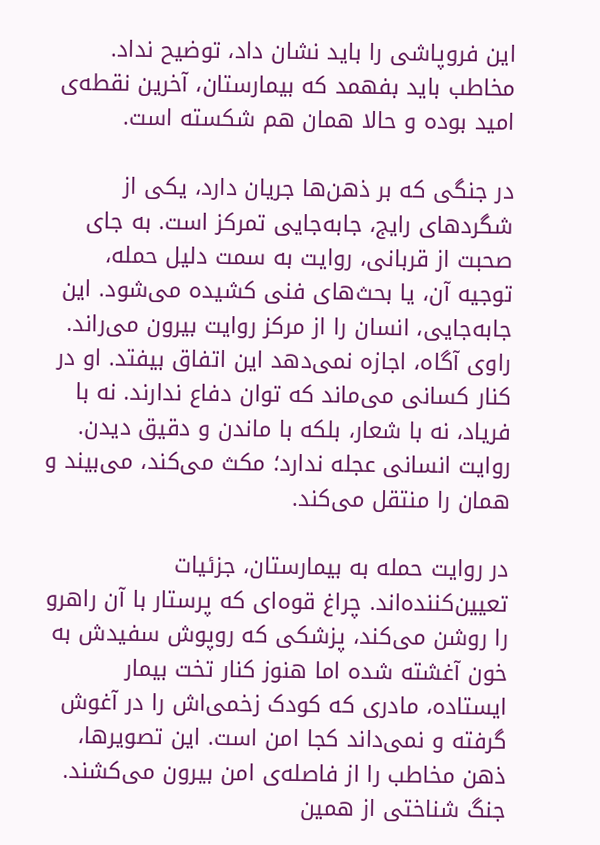این فروپاشی را باید نشان داد، توضیح نداد. مخاطب باید بفهمد که بیمارستان، آخرین نقطه‌ی امید بوده و حالا همان هم شکسته است.

در جنگی که بر ذهن‌ها جریان دارد، یکی از شگردهای رایج، جابه‌جایی تمرکز است. به جای صحبت از قربانی، روایت به سمت دلیل حمله، توجیه آن، یا بحث‌های فنی کشیده می‌شود. این جابه‌جایی، انسان را از مرکز روایت بیرون می‌راند. راوی آگاه، اجازه نمی‌دهد این اتفاق بیفتد. او در کنار کسانی می‌ماند که توان دفاع ندارند. نه با فریاد، نه با شعار، بلکه با ماندن و دقیق دیدن. روایت انسانی عجله ندارد؛ مکث می‌کند، می‌بیند و همان را منتقل می‌کند.

در روایت حمله به بیمارستان، جزئیات تعیین‌کننده‌اند. چراغ قوه‌ای که پرستار با آن راهرو را روشن می‌کند، پزشکی که روپوش سفیدش به خون آغشته شده اما هنوز کنار تخت بیمار ایستاده، مادری که کودک زخمی‌اش را در آغوش گرفته و نمی‌داند کجا امن است. این تصویرها، ذهن مخاطب را از فاصله‌ی امن بیرون می‌کشند. جنگ شناختی از همین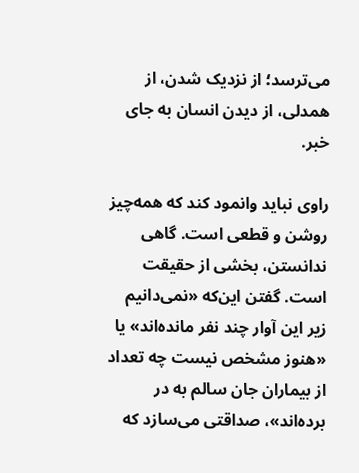می‌ترسد؛ از نزدیک شدن، از همدلی، از دیدن انسان به جای خبر.

راوی نباید وانمود کند که همه‌چیز روشن و قطعی است. گاهی ندانستن، بخشی از حقیقت است. گفتن این‌که «نمی‌دانیم زیر این آوار چند نفر مانده‌اند» یا «هنوز مشخص نیست چه تعداد از بیماران جان سالم به در برده‌اند»، صداقتی می‌سازد که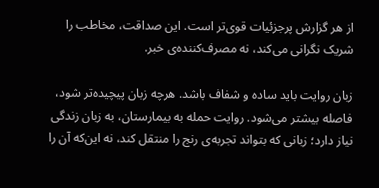از هر گزارش پرجزئیات قوی‌تر است. این صداقت، مخاطب را شریک نگرانی می‌کند، نه مصرف‌کننده‌ی خبر.

زبان روایت باید ساده و شفاف باشد. هرچه زبان پیچیده‌تر شود، فاصله بیشتر می‌شود. روایت حمله به بیمارستان، به زبان زندگی نیاز دارد؛ زبانی که بتواند تجربه‌ی رنج را منتقل کند، نه این‌که آن را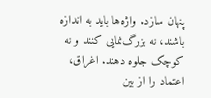پنهان سازد. واژه‌ها باید به اندازه باشند، نه بزرگ‌نمایی کنند و نه کوچک جلوه دهند. اغراق، اعتماد را از بین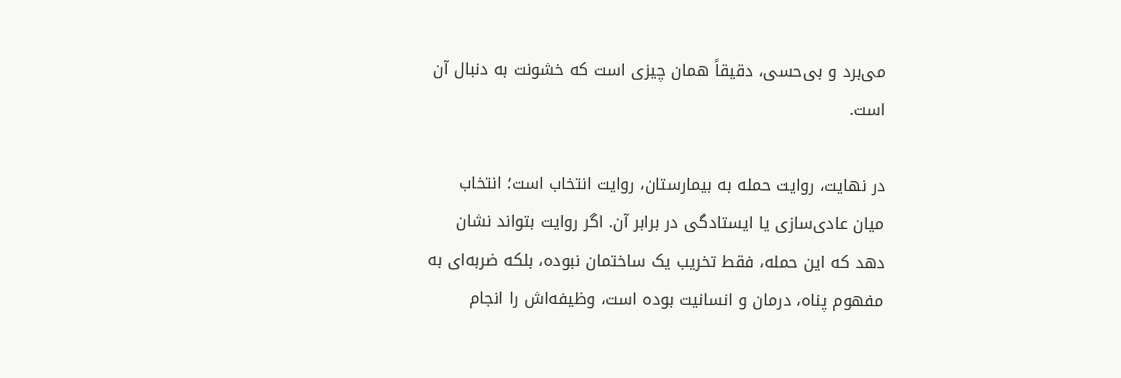می‌برد و بی‌حسی، دقیقاً همان چیزی است که خشونت به دنبال آن است.

در نهایت، روایت حمله به بیمارستان، روایت انتخاب است؛ انتخاب میان عادی‌سازی یا ایستادگی در برابر آن. اگر روایت بتواند نشان دهد که این حمله، فقط تخریب یک ساختمان نبوده، بلکه ضربه‌ای به مفهوم پناه، درمان و انسانیت بوده است، وظیفه‌اش را انجام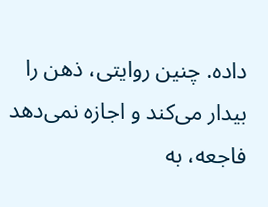داده. چنین روایتی، ذهن را بیدار می‌کند و اجازه نمی‌دهد فاجعه، به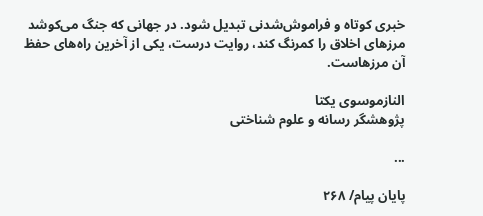خبری کوتاه و فراموش‌شدنی تبدیل شود. در جهانی که جنگ می‌کوشد مرزهای اخلاق را کمرنگ کند، روایت درست، یکی از آخرین راه‌های حفظ آن مرزهاست.

النازموسوی یکتا
پژوهشگر رسانه و علوم شناختی

...

پایان پیام/ ۲۶۸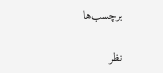برچسب‌ها

نظر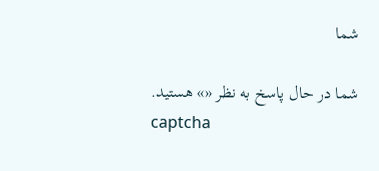شما

شما در حال پاسخ به نظر «» هستید.
captcha